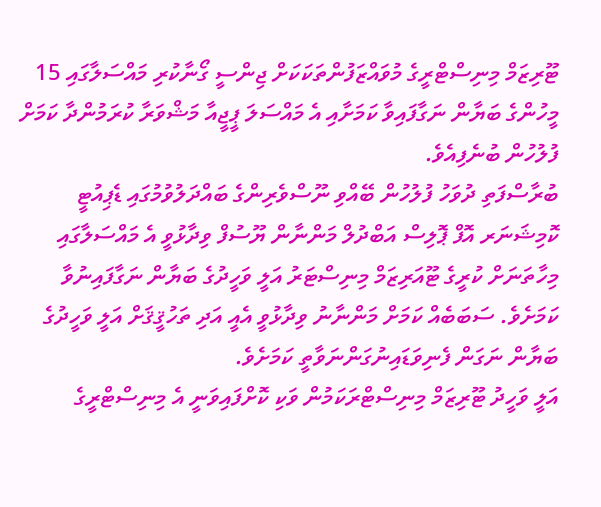ޓޫރިޒަމް މިނިސްޓްރީގެ މުވައްޒަފުންތަކަކަށް ޖިންސީ ގޯނާކުރި މައްސަލާގައި 15 މީހުންގެ ބަޔާން ނަގާފައިވާ ކަމަށާއި އެ މައްސަލަ ޕީޖީއާ މަޝްވަރާ ކުރަމުންދާ ކަމަށް ފުލުހުން ބުނެފިއެވެ.
ބުރާސްފަތި ދުވަހު ފުލުހުން ބޭއްވި ނޫސްވެރިންގެ ބައްދަލުވުމުގައި ޑެޕިއުޓީ ކޮމިޝަނަރ އޮފް ޕޮލިސް އަބްދުލް މަންނާން ޔޫސުފް ވިދާޅުވީ އެ މައްސަލާގައި މިހާތަނަށް ކުރީގެ ޓޫއަރިޒަމް މިނިސްޓަރު އަލީ ވަހީދުގެ ބަޔާން ނަގާފައިނުވާ ކަމަށެވެ. ސަބަބެއް ކަމަށް މަންނާނު ވިދާޅުވީ އެއީ އަދި ތަހުޤީޤަށް އަލީ ވަހީދުގެ ބަޔާން ނަގަން ފެނިވަޑައިނުގަންނަވާތީ ކަމަށެވެ.
އަލީ ވަހީދު ޓޫރިޒަމް މިނިސްޓްރަކަމުން ވަކި ކޮށްފައިވަނީ އެ މިނިސްޓްރީގެ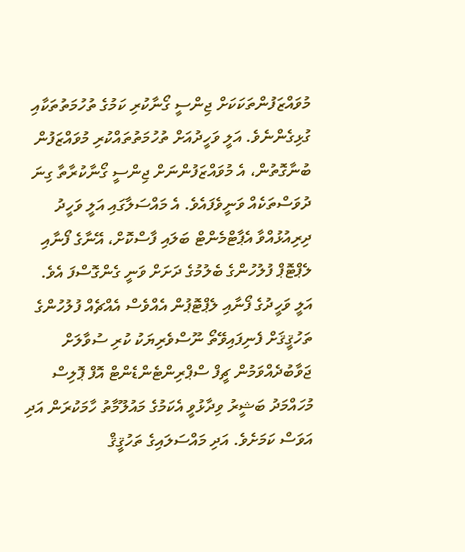މުވައްޒަފުންތަކަކަށް ޖިންސީ ގޯނާކުރި ކަމުގެ ތުހުމަތުތަކާއި ގުޅިގެންނެވެ. އަލީ ވަހީދުއަށް ތުހުމަތުތައްކުރި މުވައްޒަފުން ބުނާގޮތުން، އެ މުވައްޒަފުންނަށް ޖިންސީ ގޯނާކުރާތާ ގިނަ ދުވަސްތަކެއް ވަނީވެފައެވެ. އެ މައްސަލާގައި އަލީ ވަހީދު ދިރިއުޅުއްވާ އެޕާޓްމެންޓް ބަލައި ފާސްކޮށް، އޭނާގެ ފޯނާއި ލެޕްޓޮޕް ފުލުހުންގެ ބެލުމުގެ ދަށަށް ވަނީ ގެންގޮސްފަ އެވެ.
އަލީ ވަހީދުގެ ފޯނާއި ލެޕްޓޮޕުން އެއްވެސް އެއްޗެއް ފުލުހުންގެ ތަހުޤީޤަށް ފެނިފައިވޭތޯ ނޫސްވެރިޔަކު ކުރި ސުވާލަށް ޖަވާބުދެއްވަމުން ޗީފް ސްޕްރިންޓެންޑެންޓް އޮފް ޕޮލިސް މުހައްމަދު ބަޝީރު ވިދާޅުވީ އެކަމުގެ މައުލޫމާތު ހާމަކުރަން އަދި އަވަސް ކަމަށެވެ. އަދި މައްސަލައިގެ ތަހުޤީޤް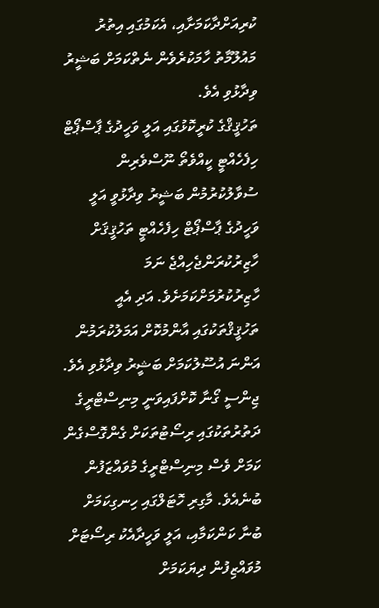ކުރިއަށްދާކަމަށާއި، އެކަމުގައި އިތުރު މައުލޫމާތު ހާމަކުރެވެން ނެތްކަމަށް ބަޝީރު ވިދާޅުވި އެވެ.
ތަހުޤީޤްގެ ކުރީކޮޅުގައި އަލީ ވަހީދުގެ ޕާސްޕޯޓް ހިފެހެއްޓީ ކީއްވެތޯ ނޫސްވެރިން ސުވާލުކުރުމުން ބަޝީރު ވިދާޅުވީ އަލީ ވަހީދުގެ ޕާސްޕޯޓް ހިފެހެއްޓީ ތަހުޤީޤަށް ހާޒިރުކުރަންޖެހިއްޖެ ނަމަ ހާޒިރުކުރުމަށްކަމަށެވެ. އަދި އެއީ ތަހުޤީޤްތަކުގައި އާންމުކޮށް އަމަލުކުރަމުން އަންނަ އުސޫލުކަމަށް ބަޝީރު ވިދާޅުވި އެވެ.
ޖިންސީ ގޯނާ ކޮށްފައިވަނީ މިނިސްޓްރީގެ ދަތުރުތަކުގައި ރިސޯޓުތަކަށް ގެންގޮސްގެން ކަމަށް ވެސް މިނިސްޓްރީގެ މުވައްޒަފުން ބުނެއެވެ. މާގިރި ހޮޓަލްގައި ހިނގިކަމަށް ބުނާ ކަންކަމާއި، އަލީ ވަހީދާއެކު ރިސޯޓަށް މުވައްޒިފުން ދިޔަކަމަށް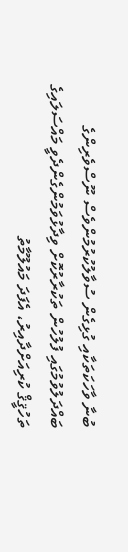ބުނާ ވާހަކަތަކާއި ގުޅިގެން ސުވާލުކުރުމުންވެސް ނޫސްވެރިންގެ ބައްދަލުވުމުގައި ފުލުހުން ތަކުރާރުކޮށް ވިދާޅުވަމުންގެންދެވީ މައްސަލައިގެ ތަހުޤީޤް ކުރިއަށްދާއިރު، އެފަދަ މައުލޫމާތު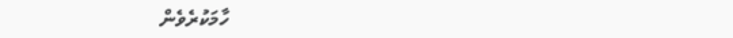ހާމަކުރެވެން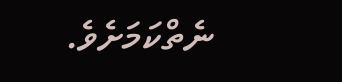ނެތްކަމަށެވެ.